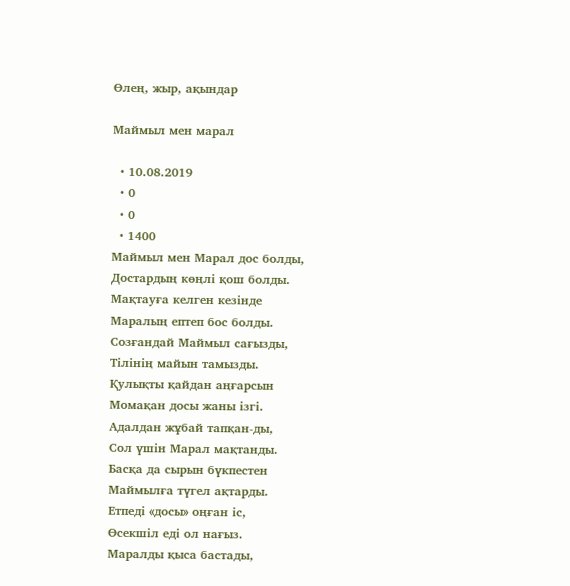Өлең, жыр, ақындар

Маймыл мен марал

  • 10.08.2019
  • 0
  • 0
  • 1400
Маймыл мен Марал дос болды,
Достардың көңлі қош болды.
Мақтауға келген кезінде
Маралың ептеп бос болды.
Созғандай Маймыл сағызды,
Тілінің майын тамызды.
Қулықты қайдан аңғарсын
Момақан досы жаны ізгі.
Адалдан жұбай тапқан-ды,
Сол үшін Марал мақтанды.
Басқа да сырын бүкпестен
Маймылға түгел ақтарды.
Етпеді «досы» оңған іс,
Өсекшіл еді ол нағыз.
Маралды қыса бастады,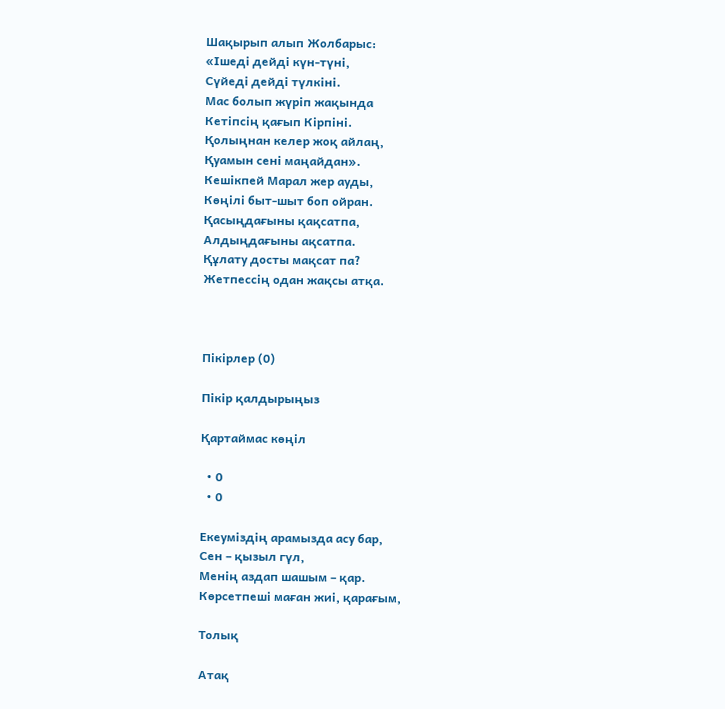Шақырып алып Жолбарыс:
«Ішеді дейді күн-түні,
Сүйеді дейді түлкіні.
Мас болып жүріп жақында
Кетіпсің қағып Кірпіні.
Қолыңнан келер жоқ айлаң,
Қуамын сені маңайдан».
Кешікпей Марал жер ауды,
Көңілі быт-шыт боп ойран.
Қасыңдағыны қақсатпа,
Алдыңдағыны ақсатпа.
Құлату досты мақсат па?
Жетпессің одан жақсы атқа.



Пікірлер (0)

Пікір қалдырыңыз

Қартаймас көңіл

  • 0
  • 0

Екеуміздің арамызда асу бар,
Сен – қызыл гүл,
Менің аздап шашым – қар.
Көрсетпеші маған жиі, қарағым,

Толық

Атақ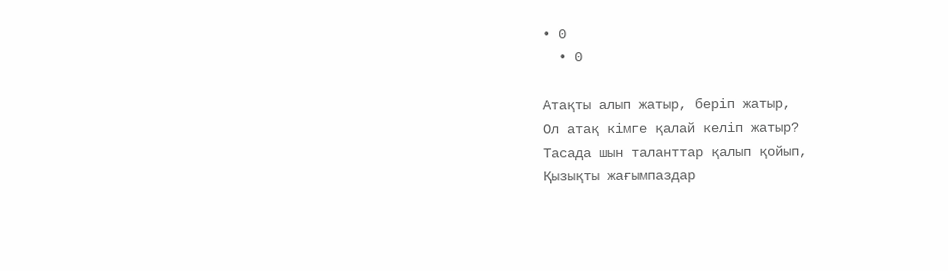• 0
  • 0

Атақты алып жатыр, беріп жатыр,
Ол атақ кімге қалай келіп жатыр?
Тасада шын таланттар қалып қойып,
Қызықты жағымпаздар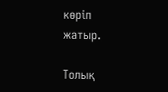көріп жатыр.

Толық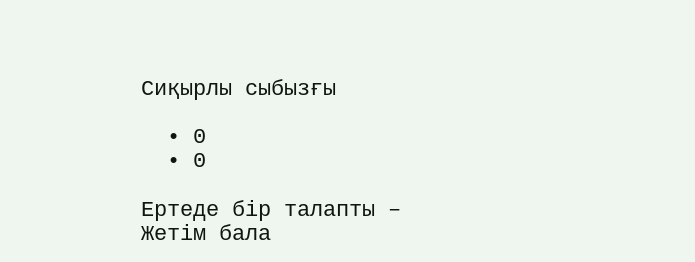Сиқырлы сыбызғы

  • 0
  • 0

Ертеде бір талапты –
Жетім бала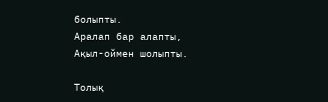болыпты.
Аралап бар алапты,
Ақыл-оймен шолыпты.

Толық